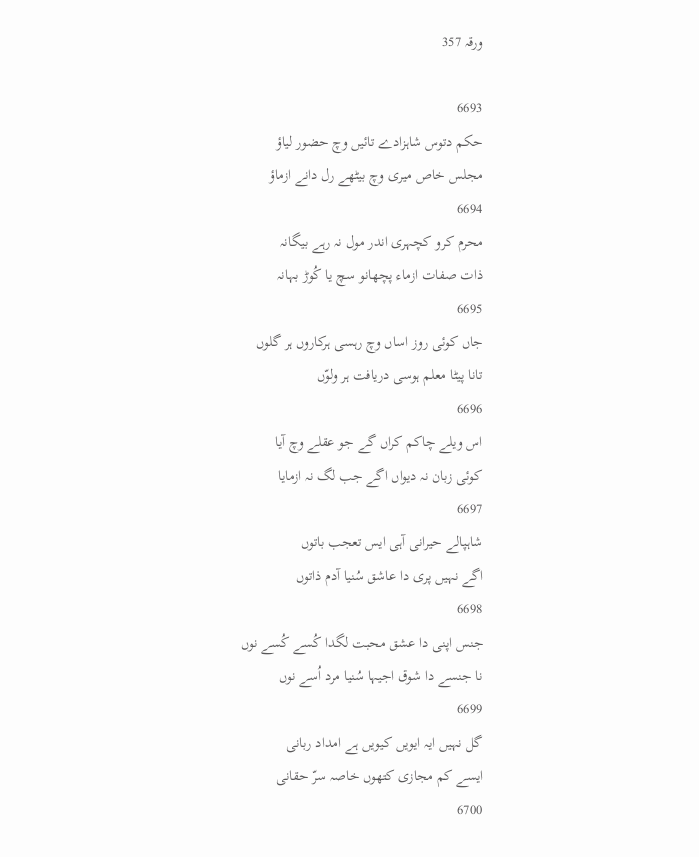ورقہ 357

6693
حکم دتوس شاہزادے تائیں وچ حضور لیاؤ
مجلس خاص میری وچ بیٹھے رل دانے ازماؤ
6694
محرم کرو کچہری اندر مول نہ رہے بیگانہ
ذات صفات ازماء پچھانو سچ یا کُوڑ بہانہ
6695
جاں کوئی روز اساں وچ رہسی ہرکاروں ہر گلوں
تانا پیٹا معلم ہوسی دریافت ہر ولوّں
6696
اس ویلے چاکم کراں گے جو عقلے وچ آیا
کوئی زبان نہ دیواں اگے جب لگ نہ ازمایا
6697
شاہپالے حیرانی آہی ایس تعجب باتوں
اگے نہیں پری دا عاشق سُنیا آدم ذاتوں
6698
جنس اپنی دا عشق محبت لگدا کُسے کُسے نوں
نا جنسے دا شوق اجیہا سُنیا مرد اُسے نوں
6699
گل نہیں ایہ ایویں کیویں ہے امداد ربانی
ایسے کم مجازی کتھوں خاصہ سرّ حقانی
6700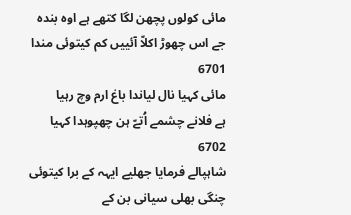مائی کولوں پچھن لگا کتھے ہے اوہ بندہ
جے اس چھوڑ اکلاّ آئییں کم کیتوئی مندا
6701
مائی کہیا نال لیاندا باغ ارم وچ رہیا
ہے فلانے چشمے اُتےّ ہن چھپوہدا کہیا
6702
شاہپالے فرمایا جھلیے ایہہ کے برا کیتوئی
چنگی بھلی سیانی بن کے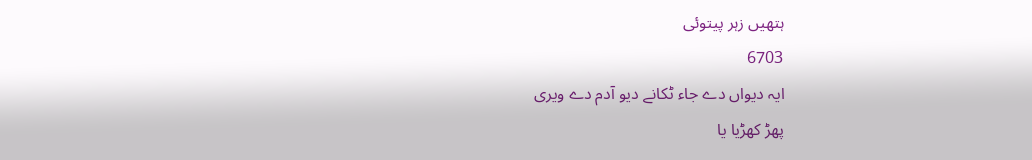ہتھیں زہر پیتوئی
6703
ایہ دیواں دے جاء ٹکانے دیو آدم دے ویری
پھڑ کھڑیا یا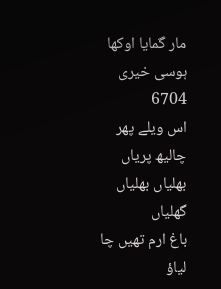مار گمایا اوکھا ہوسی خیری
6704
اس ویلے پھر چالیھ پریاں بھلیاں بھلیاں گھلیاں
باغ ارم تھیں چا لیاؤ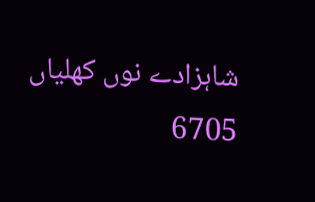شاہزادے نوں کھلیاں
6705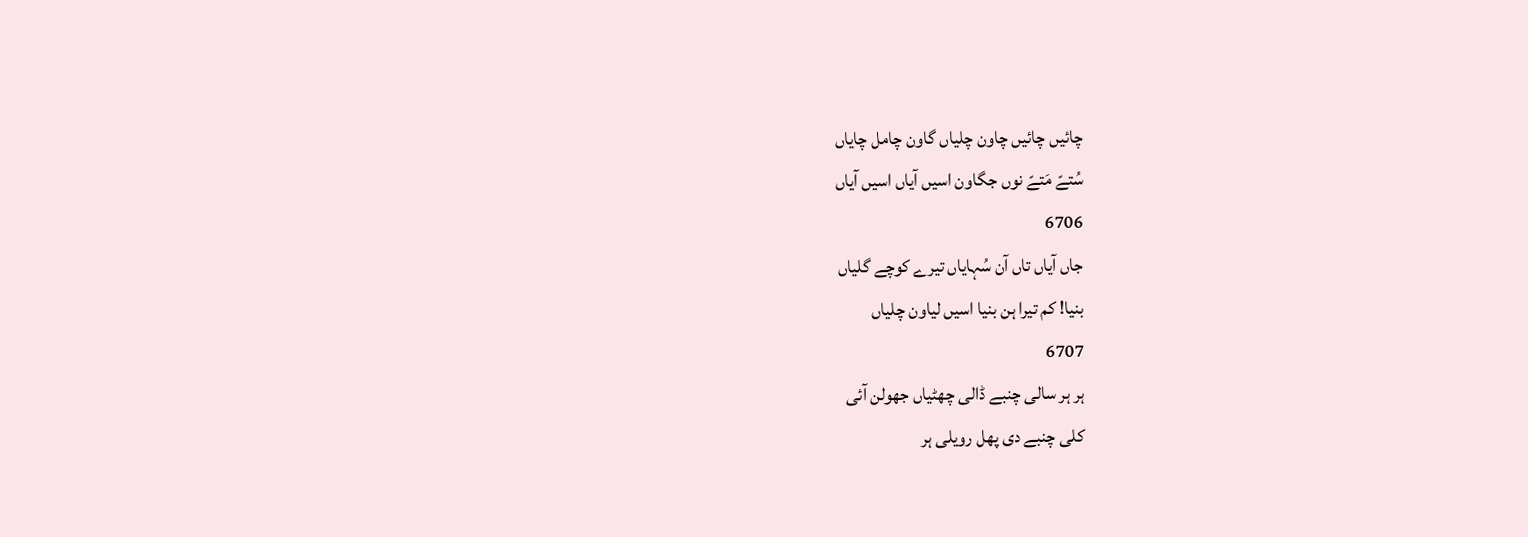چائیں چائیں چاون چلیاں گاون چامل چایاں
سُتےّ مَتےّ نوں جگاون اسیں آیاں اسیں آیاں
6706
جاں آیاں تاں آن سُہایاں تیرے کوچے گلیاں
بنیا! کم تیرا ہن بنیا اسیں لیاون چلیاں
6707
ہر ہر سالی چنبے ڈالی چھٹیاں جھولن آئی
کلی چنبے دی پھل رویلی ہر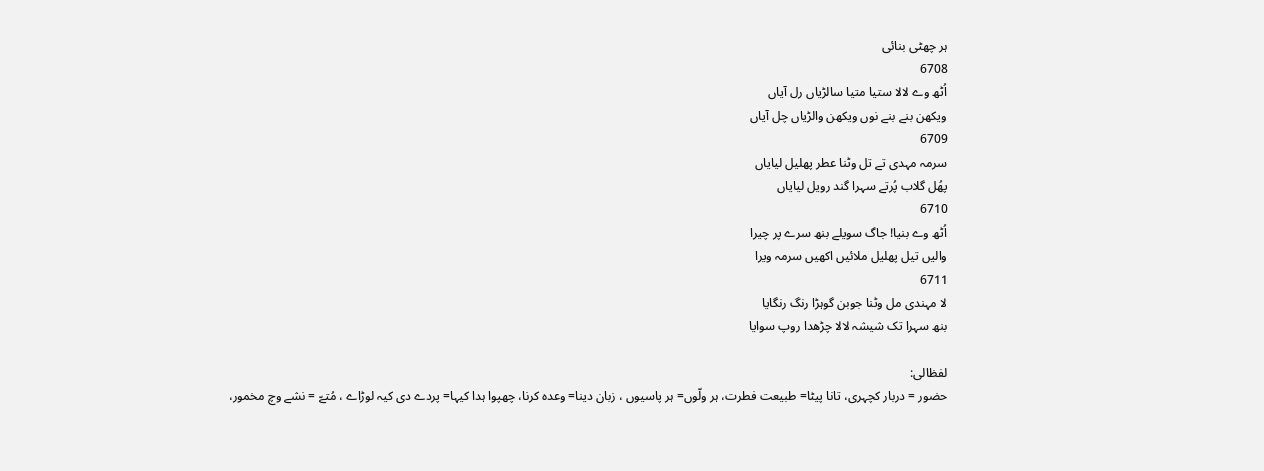ہر چھٹی بنائی
6708
اُٹھ وے لالا ستیا متیا سالڑیاں رل آیاں
ویکھن بنے بنے نوں ویکھن والڑیاں چل آیاں
6709
سرمہ مہدی تے تل وٹنا عطر پھلیل لیایاں
پھُل گلاب پُرتے سہرا گند رویل لیایاں
6710
اُٹھ وے بنیا! جاگ سویلے بنھ سرے پر چیرا
والیں تیل پھلیل ملائیں اکھیں سرمہ ویرا
6711
لا مہندی مل وٹنا جوبن گوہڑا رنگ رنگایا
بنھ سہرا تک شیشہ لالا چڑھدا روپ سوایا

لفظالی:
حضور = دربار کچہری، تانا پیٹا= طبیعت فطرت، ہر ولّوں= ہر پاسیوں ، زبان دینا= وعدہ کرنا، چھپوا ہدا کیہا= پردے دی کیہ لوڑاے ، مُتےّ = نشے وچ مخمور،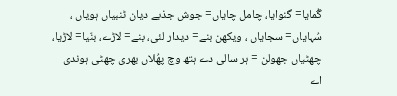گُمایا= گنوایا، چامل چایاں= جوش جذبے دیان ٹنبیاں ہویاں ، سُہایاں= سجایاں ، ویکھن بنے= دیدار لئی، بنے= لاڑے، بنّیا= لاڑیا، چھٹیاں جھولن = ہر سالی دے ہتھ وچ پھُلاں بھری چھٹی ہوندی اے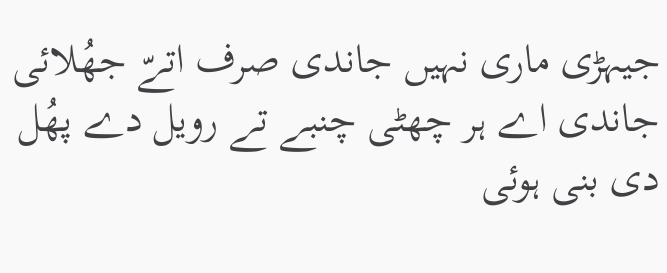جیہڑی ماری نہیں جاندی صرف اتےّ جھُلائی جاندی اے ہر چھٹی چنبے تے رویل دے پھُل دی بنی ہوئی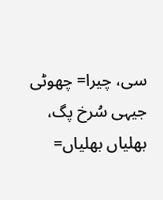سی، چیرا= چھوٹی جیہی سُرخ پگ، بھلیاں بھلیاں=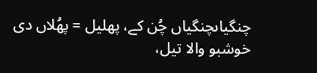چنگیاںچنگیاں چُن کے، پھلیل = پھُلاں دی خوشبو والا تیل،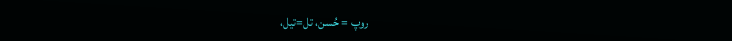روپ = حُسن، تل=تیل،